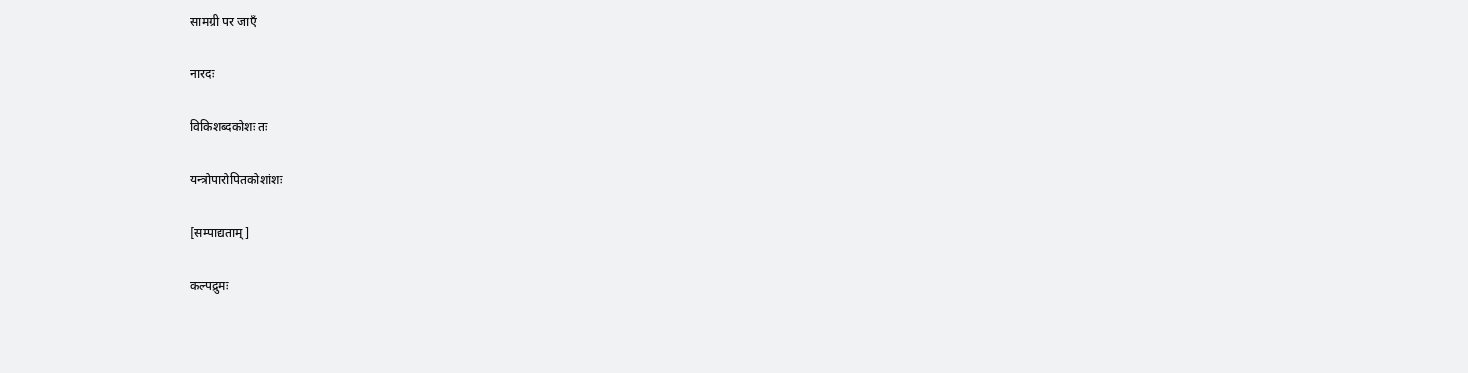सामग्री पर जाएँ

नारदः

विकिशब्दकोशः तः

यन्त्रोपारोपितकोशांशः

[सम्पाद्यताम्]

कल्पद्रुमः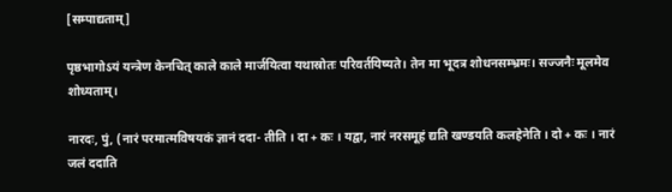[सम्पाद्यताम्]

पृष्ठभागोऽयं यन्त्रेण केनचित् काले काले मार्जयित्वा यथास्रोतः परिवर्तयिष्यते। तेन मा भूदत्र शोधनसम्भ्रमः। सज्जनैः मूलमेव शोध्यताम्।

नारदः, पुं, (नारं परमात्मविषयकं ज्ञानं ददा- तीति । दा + कः । यद्वा, नारं नरसमूहं द्यति खण्डयति कलहेनेति । दो + कः । नारं जलं ददाति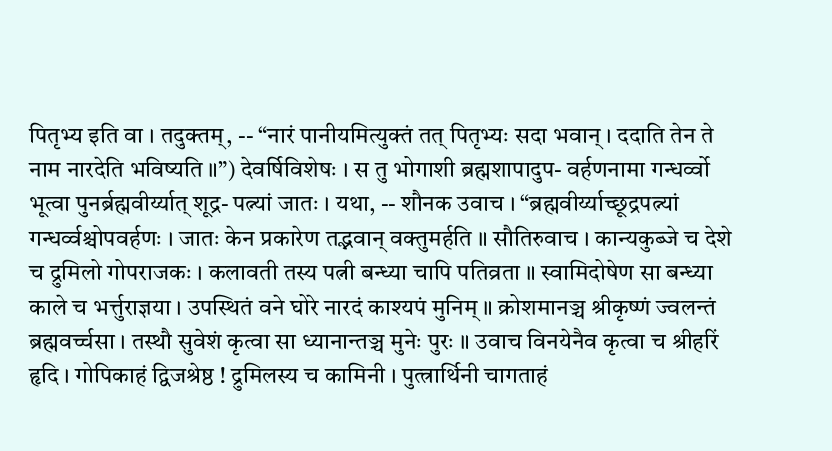पितृभ्य इति वा । तदुक्तम्, -- “नारं पानीयमित्युक्तं तत् पितृभ्यः सदा भवान् । ददाति तेन ते नाम नारदेति भविष्यति ॥”) देवर्षिविशेषः । स तु भोगाशी ब्रह्मशापादुप- वर्हणनामा गन्धर्व्वो भूत्वा पुनर्ब्रह्मवीर्य्यात् शूद्र- पत्न्यां जातः । यथा, -- शौनक उवाच । “ब्रह्मवीर्य्याच्छूद्रपत्न्यां गन्धर्व्वश्चोपवर्हणः । जातः केन प्रकारेण तद्भवान् वक्तुमर्हति ॥ सौतिरुवाच । कान्यकुब्जे च देशे च द्रुमिलो गोपराजकः । कलावती तस्य पत्नी बन्ध्या चापि पतिव्रता ॥ स्वामिदोषेण सा बन्ध्या काले च भर्त्तुराज्ञया । उपस्थितं वने घोरे नारदं काश्यपं मुनिम् ॥ क्रोशमानञ्च श्रीकृष्णं ज्वलन्तं ब्रह्मवर्च्चसा । तस्थौ सुवेशं कृत्वा सा ध्यानान्तञ्च मुनेः पुरः ॥ उवाच विनयेनैव कृत्वा च श्रीहरिं हृदि । गोपिकाहं द्विजश्रेष्ठ ! द्रुमिलस्य च कामिनी । पुत्त्रार्थिनी चागताहं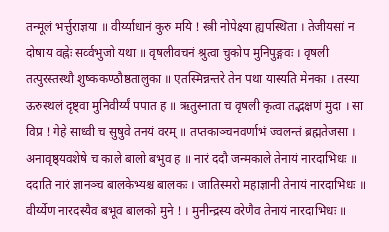तन्मूलं भर्त्तुराज्ञया ॥ वीर्य्याधानं कुरु मयि ! स्त्री नोपेक्ष्या ह्यपस्थिता । तेजीयसां न दोषाय वह्नेः सर्व्वभुजो यथा ॥ वृषलीवचनं श्रुत्वा चुकोप मुनिपुङ्गवः । वृषली तत्पुरस्तस्थौ शुष्ककण्ठौष्ठतालुका ॥ एतस्मिन्नन्तरे तेन पथा यास्यति मेनका । तस्या ऊरुस्थलं दृष्ट्वा मुनिवीर्य्यं पपात ह ॥ ऋतुस्नाता च वृषली कृत्वा तद्भक्षणं मुदा । सा विप्र ! गेहे साध्वी च सुषुवे तनयं वरम् ॥ तप्तकाञ्चनवर्णाभं ज्वलन्तं ब्रह्मतेजसा । अनावृष्ठ्यवशेषे च काले बालो बभुव ह ॥ नारं ददौ जन्मकाले तेनायं नारदाभिधः ॥ ददाति नारं ज्ञानञ्च बालकेभ्यश्च बालकः । जातिस्मरो महाज्ञानी तेनायं नारदाभिधः ॥ वीर्य्येण नारदस्यैव बभूव बालको मुने ! । मुनीन्द्रस्य वरेणैव तेनायं नारदाभिधः ॥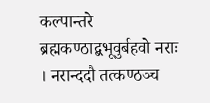कल्पान्तरे ब्रह्मकण्ठाद्बभूवुर्बहवो नराः । नरान्ददौ तत्कण्ठञ्च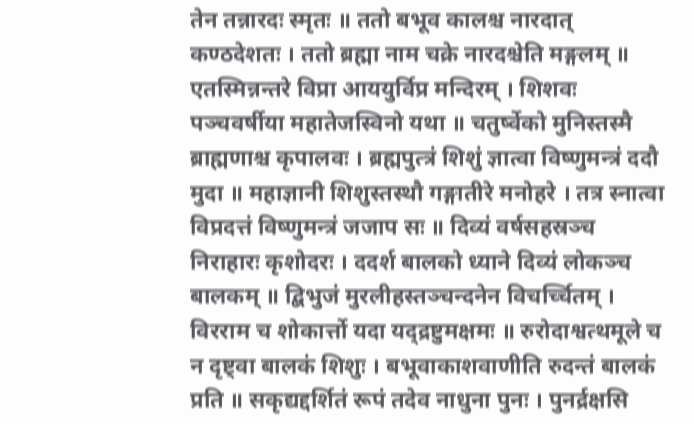तेन तन्नारदः स्मृतः ॥ ततो बभूव कालश्च नारदात् कण्ठदेशतः । ततो ब्रह्मा नाम चक्रे नारदश्चेति मङ्गलम् ॥ एतस्मिन्नन्तरे विप्रा आययुर्विप्र मन्दिरम् । शिशवः पञ्चवर्षीया महातेजस्विनो यथा ॥ चतुर्ष्वेको मुनिस्तस्मै ब्राह्मणाश्च कृपालवः । ब्रह्मपुत्त्रं शिशुं ज्ञात्वा विष्णुमन्त्रं ददौ मुदा ॥ महाज्ञानी शिशुस्तस्थौ गङ्गातीरे मनोहरे । तत्र स्नात्वा विप्रदत्तं विष्णुमन्त्रं जजाप सः ॥ दिव्यं वर्षसहस्रञ्च निराहारः कृशोदरः । ददर्श बालको ध्याने दिव्यं लोकञ्च बालकम् ॥ द्बिभुजं मुरलीहस्तञ्चन्दनेन विचर्च्चितम् । विरराम च शोकार्त्तो यदा यद्द्रष्टुमक्षमः ॥ रुरोदाश्वत्थमूले च न दृष्ट्वा बालकं शिशुः । बभूवाकाशवाणीति रुदन्तं बालकं प्रति ॥ सकृद्यद्दर्शितं रूपं तदेव नाधुना पुनः । पुनर्द्रक्षसि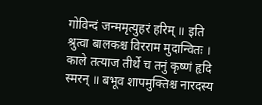गोविन्दं जन्ममृत्युहरं हरिम् ॥ इति श्रुत्वा बालकश्च विरराम मुदान्वितः । काले तत्याज तीर्थे च तनुं कृष्णं हृदि स्मरन् ॥ बभूव शापमुक्तिश्च नारदस्य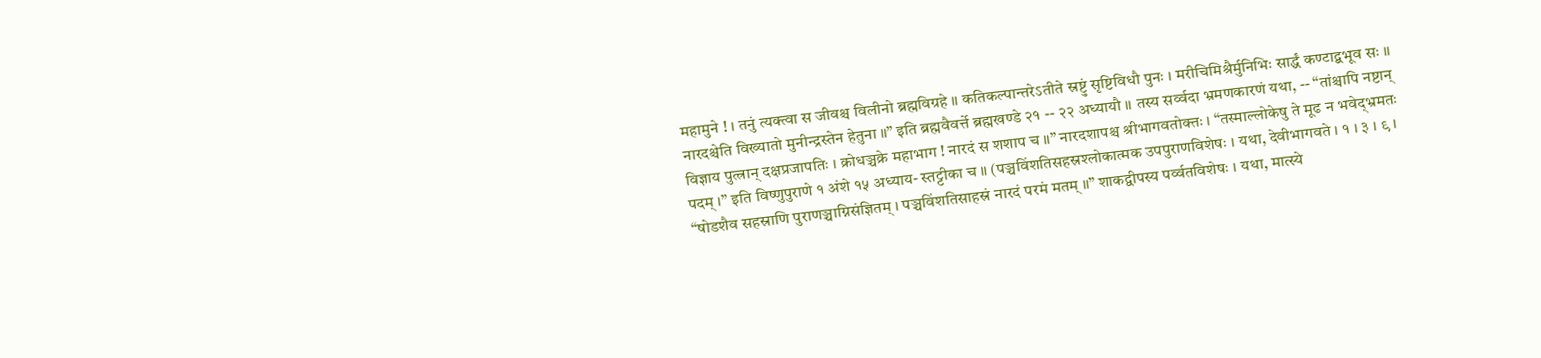महामुने ! । तनुं त्यक्त्वा स जीवश्च विलीनो ब्रह्मविग्रहे ॥ कतिकल्पान्तरेऽतीते स्रष्टुं सृष्टिविधौ पुनः । मरीचिमिश्रैर्मुनिभिः सार्द्धं कण्टाद्बभूव सः ॥ नारदश्चेति विख्यातो मुनीन्द्रस्तेन हेतुना ॥” इति ब्रह्मवैवर्त्ते ब्रह्मखण्डे २१ -- २२ अध्यायौ ॥ तस्य सर्व्वदा भ्रमणकारणं यथा, -- “तांश्चापि नष्टान् विज्ञाय पुत्त्रान् दक्षप्रजापतिः । क्रोधञ्चक्रे महाभाग ! नारदं स शशाप च ॥” नारदशापश्च श्रीभागवतोक्तः । “तस्माल्लोकेषु ते मूढ न भवेद्भ्रमतः पदम् ।” इति विष्णुपुराणे १ अंशे १५ अध्याय- स्तट्टीका च ॥ (पञ्चविंशतिसहस्रश्लोकात्मक उपपुराणविशेषः । यथा, देवीभागवते । १ । ३ । ९ । “षोडशैव सहस्राणि पुराणञ्चाग्निसंज्ञितम् । पञ्चविंशतिसाहस्रं नारदं परमं मतम् ॥” शाकद्वीपस्य पर्व्वतविशेषः । यथा, मात्स्ये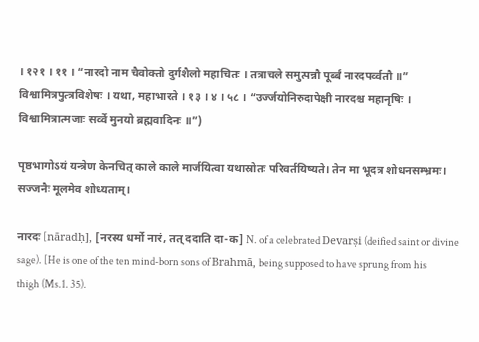। १२१ । ११ । “नारदो नाम चैवोक्तो दुर्गशैलो महाचितः । तत्राचले समुत्पन्नौ पूर्ब्बं नारदपर्व्वतौ ॥” विश्वामित्रपुत्त्रविशेषः । यथा, महाभारते । १३ । ४ । ५८ । “उर्ज्जयोनिरुदापेक्षी नारदश्च महानृषिः । विश्वामित्रात्मजाः सर्व्वे मुनयो ब्रह्मवादिनः ॥”)

पृष्ठभागोऽयं यन्त्रेण केनचित् काले काले मार्जयित्वा यथास्रोतः परिवर्तयिष्यते। तेन मा भूदत्र शोधनसम्भ्रमः। सज्जनैः मूलमेव शोध्यताम्।

नारदः [nāradḥ], [नरस्य धर्मो नारं, तत् ददाति दा-क] N. of a celebrated Devarṣi (deified saint or divine sage). [He is one of the ten mind-born sons of Brahmā, being supposed to have sprung from his thigh (Ms.1. 35).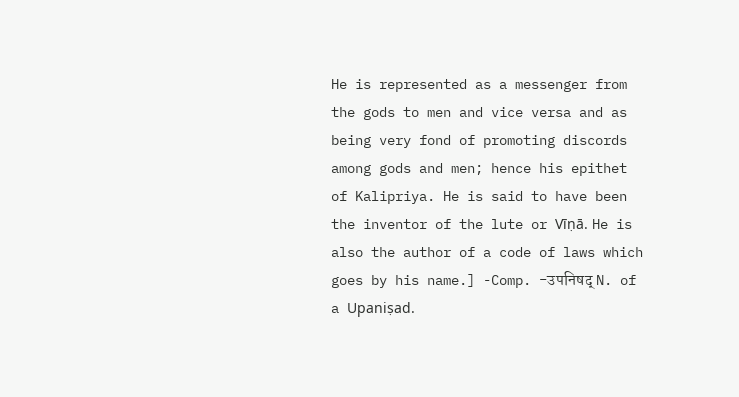He is represented as a messenger from the gods to men and vice versa and as being very fond of promoting discords among gods and men; hence his epithet of Kalipriya. He is said to have been the inventor of the lute or Vīṇā. He is also the author of a code of laws which goes by his name.] -Comp. -उपनिषद् N. of a Upaniṣad.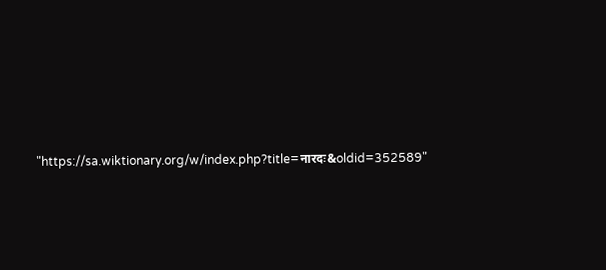"https://sa.wiktionary.org/w/index.php?title=नारदः&oldid=352589"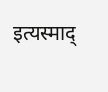इत्यस्माद्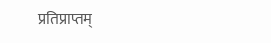प्रतिप्राप्तम्